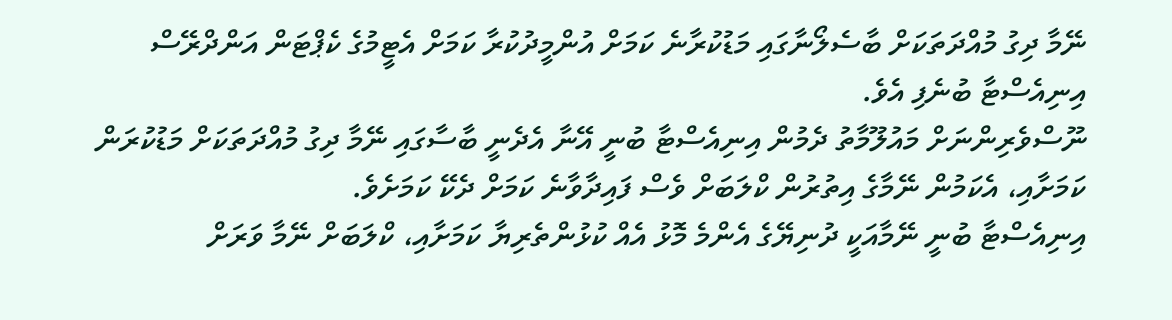ނޭމާ ދިގު މުއްދަތަކަށް ބާސެލޯނާގައި މަޑުކުރާނެ ކަމަށް އުންމީދުކުރާ ކަމަށް އެޓީމުގެ ކެޕްޓަން އަންދްރޭސް އިނިއެސްޓާ ބުނެފި އެވެ.
ނޫސްވެރިންނަށް މައުލޫމާތު ދެމުން އިނިއެސްޓާ ބުނީ އޭނާ އެދެނީ ބާސާގައި ނޭމާ ދިގު މުއްދަތަކަށް މަޑުކުރަން ކަމަށާއި، އެކަމުން ނޭމާގެ އިތުރުން ކްލަބަށް ވެސް ފައިދާވާނެ ކަމަށް ދެކޭ ކަމަށެވެ.
އިނިއެސްޓާ ބުނީ ނޭމާއަކީ ދުނިޔޭގެ އެންމެ މޮޅު އެއް ކުޅުންތެރިޔާ ކަމަށާއި، ކްލަބަށް ނޭމާ ވަރަށް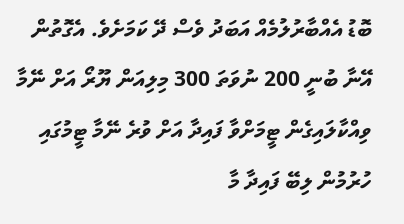ބޮޑު އެއްބާރުލުމެއް އަބަދު ވެސް ދޭ ކަމަށެވެ. އެގޮތުން އޭނާ ބުނީ 200 ނުވަތަ 300 މިލިއަން ޔޫރޯ އަށް ނޭމާ ވިއްކާލައިގެން ޓީމަށްވާ ފައިދާ އަށް ވުރެ ނޭމާ ޓީމުގައި ހުރުމުން ލިބޭ ފައިދާ މާ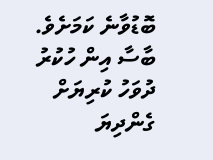ބޮޑުވާނެ ކަމަށެވެ.
ބާސާ އިން ހުކުރު ދުވަހު ކުރިޔަށް ގެންދިޔަ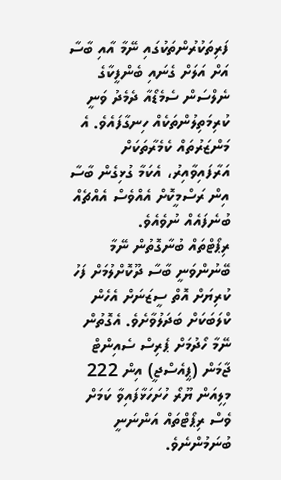ފަރިތަކުރުންތަކުގައި ނޭމާ އާއި ބާސާ އަށް އަލަށް ގެނައި ބެންފީކާގެ ނެލްސަން ސެމެޑޯއާ ދެމެދު ވަނީ ކުރިމަތިލުންތަކެއް ހިނގާފައެވެ. އެ މަންޒަރުތައް ކެމެރާތަކަށް އަރާފައިވާއިރު، އެކަމާ ގުޅިގެން ބާސާ އިން ރަސްމީކޮށް އެއްވެސް އެއްޗެއް ބުނެފައެއް ނުވެއެވެ.
ރިޕޯޓްތައް ބުނާގޮތުން ނޭމާ ބޭނުންވަނީ ބާސާ ދޫކޮށްލުމަށް ފަހު ކުރިޔަށް އޮތް ސީޒަނަށް އެހެން ކްލަބަކަށް ބަދަލުވާށެވެ. އެގޮތުން ނޭމާ ހޯދުމަށް ޕެރިސް ސެއިންޓް ޖާމަން (ޕީއެސްޖީ) އިން 222 މިލިއަން ޔޫރޯ ހުށަހަޅާފައިވާ ކަމަށް ވެސް ރިޕޯޓްތައް އަންނަނީ ބުނަމުންނެވެ.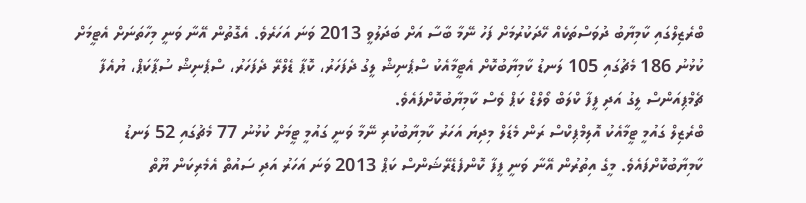ބްރެޒިލްގައި ކާމިޔާބު ދުވަސްތަކެއް ހޭދަކުރުމަށް ފަހު ނޭމާ ބާސާ އަށް ބަދަލުވީ 2013 ވަނަ އަހަރެވެ. އެގޮތުން އޭނާ ވަނީ މިހާތަނަށް އެޓީމަށް ކުޅުނު 186 މެޗުގައި 105 ލަނޑު ކާމިޔާބުކޮށް އެޓީމާއެކު ސްޕެނިޝް ލީގު ދެފަހަރު، ކޮޕާ ޑެލްރޭ ދެފަހަރު، ސްޕެނިޝް ސުޕާކަޕް، ޔުއެފާ ޗެމްޕިއަންސް ލީގު އަދި ފީފާ ކްލަބް ވޯލްޑް ކަޕް ވެސް ކާމިޔާބުކޮށްފައެވެ.
ބްރެޒިލް ގައުމީ ޓީމާއެކު އޮލިމްޕިކްސް ރަން މެޑަލް މިދިޔަ އަހަރު ކާމިޔާބުކުރި ނޭމާ ވަނީ ގައުމީ ޓީމަށް ކުޅުނު 77 މެޗުގައި 52 ލަނޑު ކާމިޔާބުކޮށްފައެވެ. މީގެ އިތުރުން އޭނާ ވަނީ ފީފާ ކޮންފެޑެރޭޝަންސް ކަޕް 2013 ވަނަ އަހަރު އަދި ސައުތް އެމެރިކަން ޔޫތް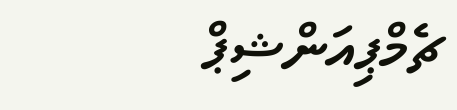ޗެމްޕިއަންޝިޕް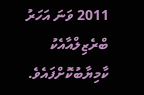2011 ވަނަ އަހަރު ބްރެޒިލްއާއެކު ކާމިޔާބުކޮށްފައެވެ.